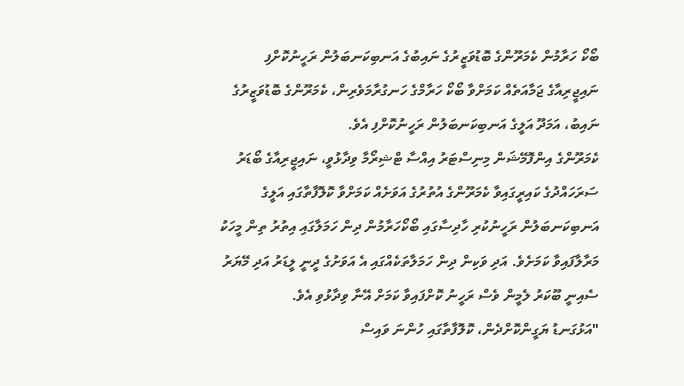ބޯކޯ ހަރާމުން ކެމަރޫންގެ ބޮޑުވަޒީރުގެ ނައިބުގެ އަނބިކަނބަލުން ރަހީނުކޮށްފި
ނައިޖީރިއާގެ ޖަމާއަތެއް ކަމަށްވާ ބޯކޯ ހަރާމްގެ ހަނގުރާމަވެރިން، ކެމަރޫންގެ ބޮޑުވަޒީރުގެ ނައިބު، އަމަދޫ އަލީގެ އަނބިކަނބަލުން ރަހީނުކޮށްފި އެވެ.
ކެމަރޫންގެ އިންފޮމޭޝަން މިނިސްޓަރު އިއްސާ ޓްޝިރޯމާ ވިދާޅުވީ، ނައިޖީރިއާގެ ބޯޑަރު ސަރަހައްދުގެ ކައިރީގައިވާ ކެމަރޫންގެ އުތުރުގެ އަވަށެއް ކަމަށްވާ ކޮލޮފާތާގައި އަލީގެ އަނބިކަނބަލުން ރަހީނުކުރި ހާދިސާގައި ބޯކޯހަރާމުން ދިން ހަމަލާގައި އިތުރު ތިން މީހަކު މަރާލާފައިވާ ކަމަށެވެ. އަދި ވަކިން ދިން ހަމަލާތަކެއްގައި އެ އަވަށުގެ ދީނީ ލީޑަރު އަދި މޭޔަރު ސެއިނީ ބޫކަރު ލެމީން ވެސް ރަހީނު ކޮށްފައިވާ ކަމަށް އޭނާ ވިދާޅުވި އެވެ.
"އަޅުގަނޑު ޔަގީންކޮށްދެން، ކޮލޮފާތާގައި ހުންނަ ވައިސް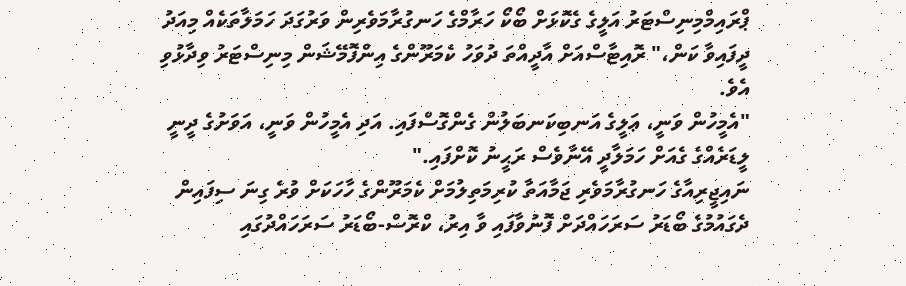ޕްރައިމްމިނިސްޓަރު އަލީގެ ގެކޮޅަށް ބޯކޯ ހަރާމްގެ ހަނގުރާމަވެރިން ވަރުގަދަ ހަމަލާތަކެއް މިއަދު ދީފައިވާ ކަން،" ރޮއިޓާސްއަށް އާދީއްތަ ދުވަހު ކެމަރޫންގެ އިންފޮމޭޝަން މިނިސްޓަރު ވިދާޅުވި އެވެ.
"އެމީހުން ވަނީ، ޢަލީގެ އަނބިކަނބަލުން ގެންގޮސްފައި. އަދި އެމީހުން ވަނީ، އަވަށުގެ ދީނީ ލީޑަރެއްގެ ގެއަށް ހަމަލާދީ އޭނާވެސް ރަޙީނު ކޮށްފައި."
ނައިޖީރިއާގެ ހަނގުރާމަވެރި ޖަމާއަތާ ކުރިމަތިލުމަށް ކެމަރޫންގެ ހާހަކަށް ވުރެ ގިނަ ސިފައިން ދެގައުމުގެ ބޯޑަރު ސަރަހައްދަށް ފޮނުވާފައި ވާ އިރު، ކްރޮސް-ބޯޑަރު ސަރަހައްދުގައި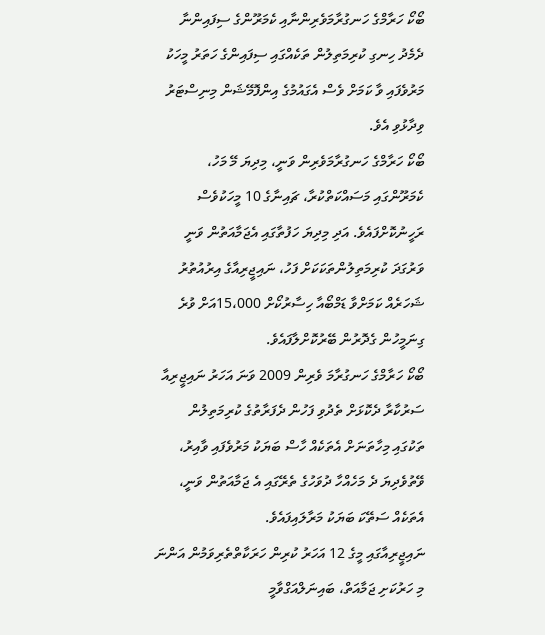ބޯކޯ ހަރާމްގެ ހަނގުރާމަވެރިންނާއި ކެމަރޫންގެ ސިފައިންނާ ދެމެދު ހިނގި ކުރިމަތިލުން ތަކެއްގައި ސިފައިންގެ ހަތަރު މީހަކު މަރުވެފައި ވާ ކަމަށް ވެސް އެގައުމުގެ އިންފޮމޭޝަން މިނިސްޓަރު ވިދާޅުވި އެވެ.
ބޯކޯ ހަރާމްގެ ހަނގުރާމަވެރިން ވަނީ، މިދިޔަ މޭ މަހު، ކެމަރޫންގައި މަސައްކަތްކުރާ، ޗައިނާގެ 10 މީހަކުވެސް ރަހީނުކޮށްފައެވެ. އަދި މިދިޔަ ހަފުތާގައި އެޖަމާއަތުން ވަނީ ވަރުގަދަ ކުރިމަތިލުންތަކަކަށް ފަހު، ނައިޖީރިއާގެ އިރުއުތުރު ޝަހަރެއް ކަމަށްވާ ޑަމްބޯއާ ހިސާރުކޯށް 15،000އަށް ވުރެ ގިނަމީހުން ގެދޮރުން ބޭރުކޮށްލާފައެވެ.
ބޯކޯ ހަރާމްގެ ހަނގުރާމަ ވެރިން 2009 ވަނަ އަހަރު ނައިޖީރިއާ ސަރުކާރާ ދެކޮޅަށް ތެދުވި ފަހުން ދެފަރާތުގެ ކުރިމަތިލުން ތަކުގައި މިހާތަނަށް އެތަކެއް ހާސް ބަޔަކު މަރުވެފައި ވާއިރު، ވޭތުވެދިޔަ ދެ މަހެއްހާ ދުވަހުގެ ތެރޭގައި އެ ޖަމާއަތުން ވަނީ، އެތަކެއް ސަތޭކަ ބަޔަކު މަރާލައިފައެވެ.
ނައިޖީރިއާގައި މީގެ 12 އަހަރު ކުރިން ހަރަކާތްތެރިވަމުން އަންނަ މި ހަރުކަށި ޖަމާއަތް، ބައިނަލްއަގްވާމީ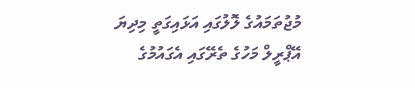މުޖުތަމައުގެ ލޮލުގައި އަޅައިގަތީ މިދިޔަ އޭޕްރީލް މަހުގެ ތެރޭގައި އެގައުމުގެ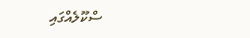ސްކޫލެއްގައި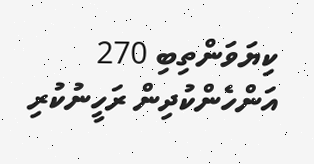ކިޔަވަންތިބި 270 އަންހެންކުދިން ރަހީނުކުރި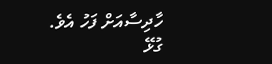ހާދިސާއަށް ފަހު އެވެ.
ގުޅޭ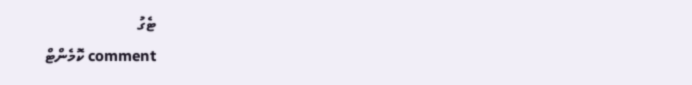ޓެގު
comment ކޮމެންޓް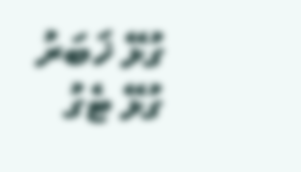ގުޅޭ ޚަބަރު
ގުޅޭ ޓެގު